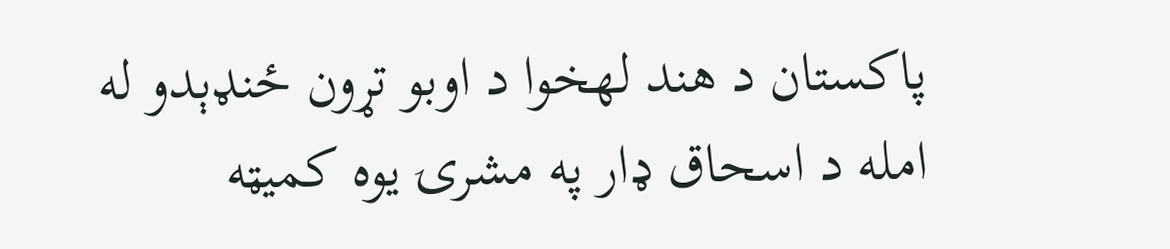پاکستان د هند لهخوا د اوبو تړون ځنډېدو له امله د اسحاق ډار په مشرۍ یوه کمیټه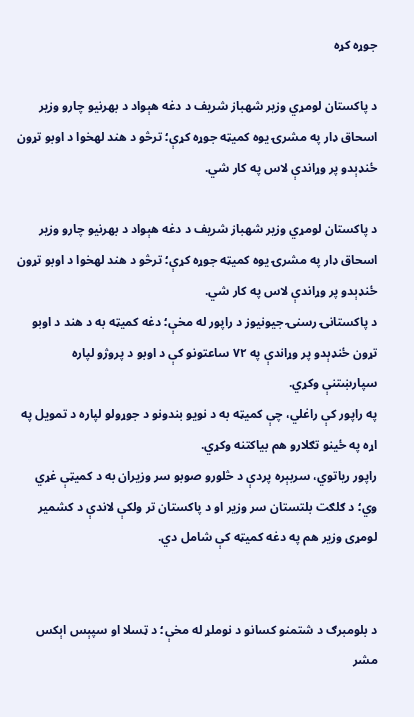جوړه کړه

د پاکستان لومړي وزیر شهباز شریف د دغه هېواد د بهرنیو چارو وزیر اسحاق ډار په مشرۍ یوه کمیټه جوړه کړې؛ ترڅو د هند لهخوا د اوبو تړون ځنډېدو پر وړاندې لاس په کار شي.

د پاکستان لومړي وزیر شهباز شریف د دغه هېواد د بهرنیو چارو وزیر اسحاق ډار په مشرۍ یوه کمیټه جوړه کړې؛ ترڅو د هند لهخوا د اوبو تړون ځنډېدو پر وړاندې لاس په کار شي.
د پاکستانۍ رسنۍ جیونیوز د راپور له مخې؛ دغه کمیټه به د هند د اوبو تړون ځنډېدو پر وړاندې په ۷۲ ساعتونو کې د اوبو د پروژو لپاره سپارښتنې وکړي.
په راپور کې راغلي، چې کمیټه به د نویو بندونو د جوړولو لپاره د تمویل په اړه په ځینو تګلارو هم بیاکتنه وکړي.
راپور ریاتوي، سربېره پردې د څلورو صوبو سر وزیران به د کمیټې غړي وي؛ د ګلګت بلتستان سر وزیر او د پاکستان تر ولکې لاندې د کشمیر لومړی وزیر هم په دغه کمیټه کې شامل دي.


د بلومبرګ د شتمنو کسانو د نوملړ له مخې؛ د ټسلا او سپېس اېکس مشر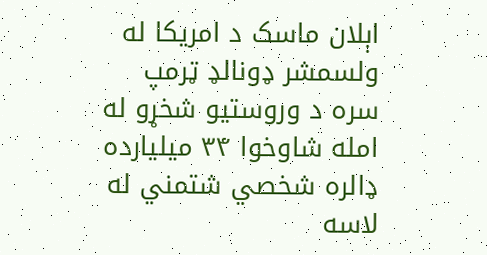اېلان ماسک د امریکا له ولسمشر ډونالډ ټرمپ سره د وروستیو شخړو له امله شاوخوا ۳۴ میلیارده ډالره شخصي شتمني له لاسه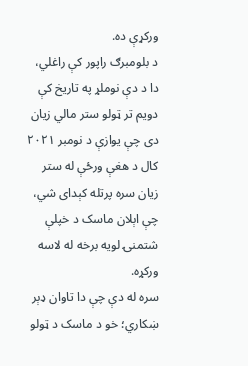ورکړې ده.
د بلومبرګ راپور کې راغلي، دا د دې نوملړ په تاریخ کې دویم تر ټولو ستر مالي زیان دی چې یوازې د نومبر ۲۰۲۱ کال د هغې ورځې له ستر زیان سره پرتله کېدای شي، چې اېلان ماسک د خپلې شتمنۍ لویه برخه له لاسه ورکړه.
سره له دې چې دا تاوان ډېر ښکاري؛ خو د ماسک د ټولو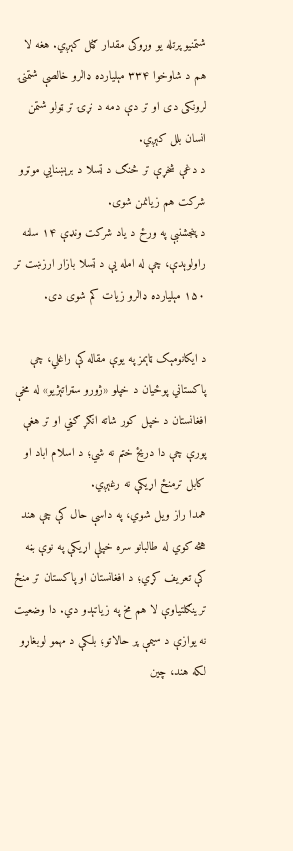شتمنیو پرتله یو وړوکی مقدار ګڼل کېږي. هغه لا هم د شاوخوا ۳۳۴ مېلیارده ډالرو خالصې شتمنۍ لرونکی دی او تر دې دمه د نړۍ تر ټولو شتمن انسان بلل کېږي.
د دغې شخړې تر څنګ د ټسلا د برېښنایي موټرو شرکت هم زیانمن شوی.
د پنجشنبې په ورځ د یاد شرکت ونډې ۱۴ سلنه راولوېدې، چې له امله یې د ټسلا بازار ارزښت تر ۱۵۰ مېلیارده ډالرو زیات کم شوی دی.

د ایکانومېک ټاېمز په یوې مقاله کې راغلي، چې پاکستاني پوځیان د خپلو «ژورو سټراتېژیو» له مخې افغانستان د خپل کور شاته انګړ ګڼي او تر هغې پورې چې دا دریځ ختم نه شي؛ د اسلام اباد او کابل ترمنځ اړیکې نه رغېږي.
همدا راز ویل شوي، په داسې حال کې چې هند هڅه کوي له طالبانو سره خپلې اړیکې په نوې بڼه کې تعریف کړي؛ د افغانستان او پاکستان تر منځ ترینګلتیاوې لا هم مخ په زیاتېدو دي. دا وضعیت نه یوازې د سیمې پر حالاتو؛ بلکې د مهمو لوبغاړو لکه هند، چین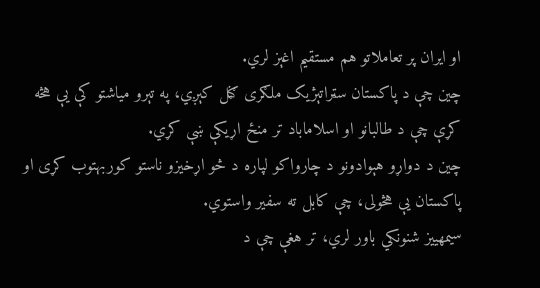او ایران پر تعاملاتو هم مستقیم اغېز لري.
چین چې د پاکستان سټراتېژیک ملګری ګڼل کېږي، په تېرو میاشتو کې یې هڅه کړې چې د طالبانو او اسلاماباد تر منځ اړیکې ښې کړي.
چین د دواړو هېوادونو د چارواکو لپاره د څو اړخیزو ناستو کوربهتوب کړی او پاکستان یې هڅولی، چې کابل ته سفیر واستوي.
سیمهییز شنونکي باور لري، تر هغې چې د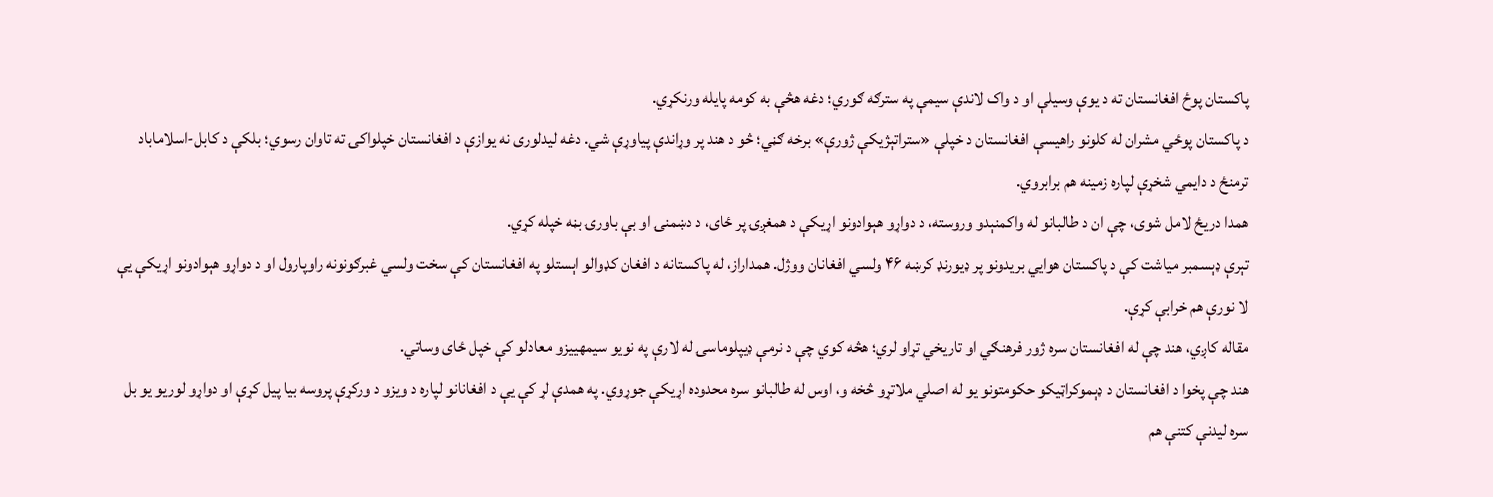پاکستان پوځ افغانستان ته د یوې وسیلې او د واک لاندې سیمې په سترګه ګوري؛ دغه هڅې به کومه پایله ورنکړي.
د پاکستان پوځي مشران له کلونو راهیسې افغانستان د خپلې «ستراتېژیکې ژورې» برخه ګڼي؛ څو د هند پر وړاندې پیاوړې شي. دغه لیدلوری نه یوازې د افغانستان خپلواکۍ ته تاوان رسوي؛ بلکې د کابل-اسلاماباد ترمنځ د دایمي شخړې لپاره زمینه هم برابروي.
همدا دریځ لامل شوی، چې ان د طالبانو له واکمنېدو وروسته، د دواړو هېوادونو اړیکې د همغږۍ پر ځای، د دښمنۍ او بې باورۍ بڼه خپله کړي.
تېرې ډېسمبر میاشت کې د پاکستان هوایي بریدونو پر ډیورنډ کرښه ۴۶ ولسي افغانان ووژل. همداراز، له پاکستانه د افغان کډوالو اېستلو په افغانستان کې سخت ولسي غبرګونونه راوپارول او د دواړو هېوادونو اړیکې یې لا نورې هم خرابې کړې.
مقاله کاږي، هند چې له افغانستان سره ژور فرهنګي او تاریخي تړاو لري؛ هڅه کوي چې د نرمې ډیپلوماسۍ له لارې په نویو سیمهییزو معادلو کې خپل ځای وساتي.
هند چې پخوا د افغانستان د ډېموکراټیکو حکومتونو یو له اصلي ملاتړو څخه و، اوس له طالبانو سره محدوده اړیکې جوړوي. په همدې لړ کې یې د افغانانو لپاره د ویزو د ورکړې پروسه بیا پیل کړې او دواړو لوریو یو بل سره لیدنې کتنې هم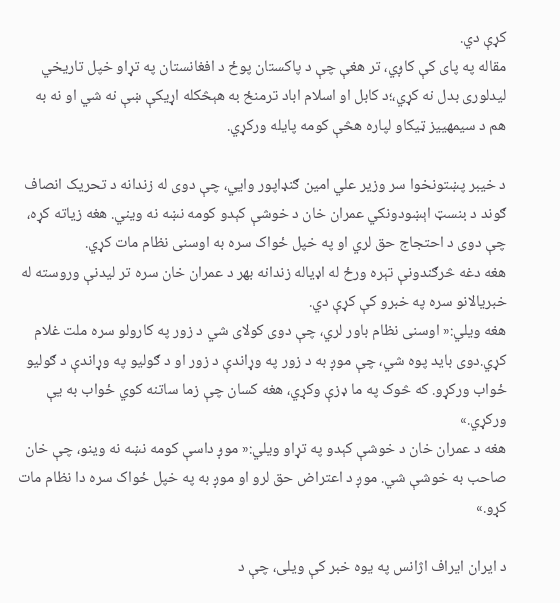کړې دي.
مقاله په پای کې کاږي، تر هغې چې د پاکستان پوځ د افغانستان په تړاو خپل تاریخي لیدلوری بدل نه کړي،؛د کابل او اسلام اباد ترمنځ به هېڅکله اړیکې ښې نه شي او نه به هم د سیمهییز ټیکاو لپاره هڅې کومه پایله ورکړي.

د خیبر پښتونخوا سر وزیر علي امین ګنډاپور وایي، چې دوی له زندانه د تحریک انصاف ګوند د بنسټ اېښودونکي عمران خان د خوشې کېدو کومه نښه نه ویني. هغه زیاته کړه، چې دوی د احتجاج حق لري او په خپل ځواک سره به اوسنی نظام مات کړي.
هغه دغه څرګندونې تېره ورځ له اډیاله زندانه بهر د عمران خان سره تر لیدنې وروسته له خبریالانو سره په خبرو کې کړې دي.
هغه ویلي:« اوسنی نظام باور لري، چې دوی کولای شي د زور په کارولو سره ملت غلام کړي.دوی باید پوه شي، چې موږ به د زور په وړاندې د زور او د ګولیو په وړاندې د ګولیو ځواب ورکړو. که څوک په ما ډزې وکړي، هغه کسان چې زما ساتنه کوي ځواب به یې ورکړي.»
هغه د عمران خان د خوشې کېدو په تړاو ویلي:« موږ داسې کومه نښه نه وینو، چې خان صاحب به خوشې شي. موږ د اعتراض حق لرو او موږ به په خپل ځواک سره دا نظام مات کړو.»

د ایران ایراف اژانس په یوه خبر کې ویلی، چې د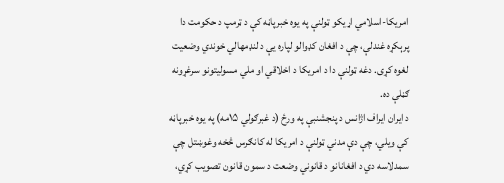امریکا-اسلامي اړیکو ټولنې په یوه خبرپاڼه کې د ټرمپ د حکومت دا پرېکړه غندلې، چې د افغان کډوالو لپاره یې د لنډمهالي خوندي وضعیت لغوه کړی. دغه ټولنې دا د امریکا د اخلاقي او ملي مسولیتونو سرغړونه ګڼلې ده.
د ایران ایراف اژانس د پنجشنبې په ورځ (د غبرګولي ۱۵مه) په یوه خبرپاڼه کې ویلي، چې دې مدني ټولنې د امریکا له کانګرس څخه وغوښتل چې سمدلاسه دي د افغانانو د قانوني وضعت د سمون قانون تصویب کړي،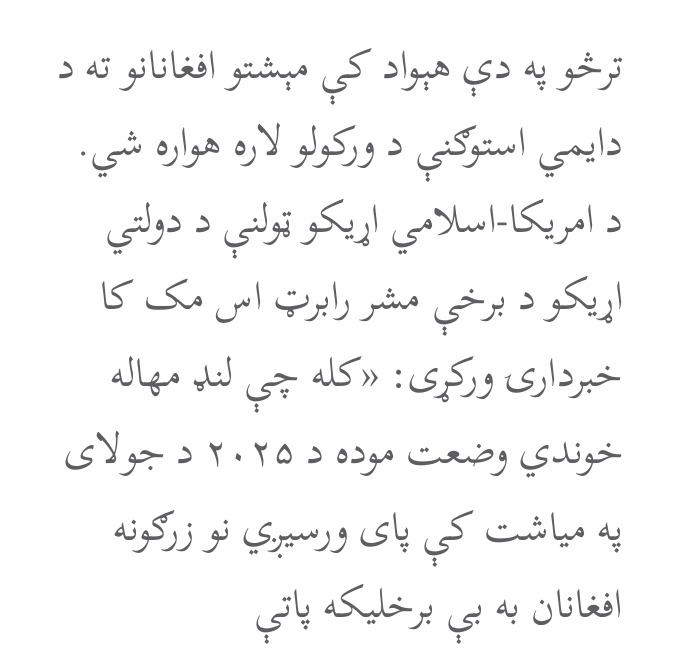ترڅو په دې هېواد کې مېشتو افغانانو ته د دايمي استوګنې د ورکولو لاره هواره شي.
د امریکا-اسلامي اړیکو ټولنې د دولتي اړیکو د برخې مشر رابرټ اس مک کا خبردارۍ ورکړی: «کله چې لنډ مهاله خوندي وضعت موده د ۲۰۲۵ د جولای په میاشت کې پای ورسیږي نو زرګونه افغانان به بې برخلیکه پاتې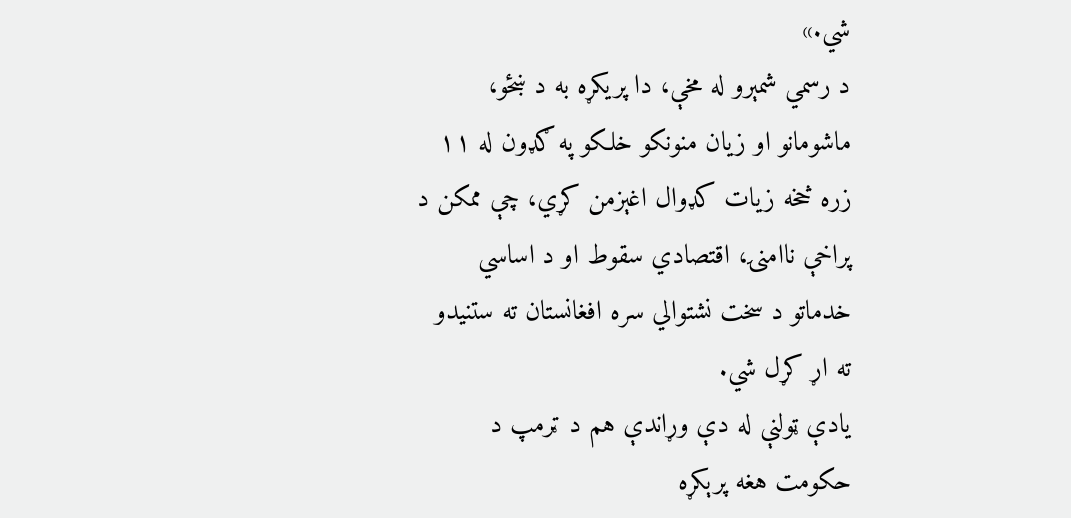شي.»
د رسمي شمېرو له مخې، دا پریکړه به د ښځو، ماشومانو او زيان منونکو خلکو په ګډون له ۱۱ زره څخه زیات کډوال اغېزمن کړي، چې ممکن د پراخې ناامنۍ، اقتصادي سقوط او د اساسي خدماتو د سخت نشتوالي سره افغانستان ته ستنیدو ته اړ کړل شي.
یادې ټولنې له دې وړاندې هم د ټرمپ د حکومت هغه پرېکړه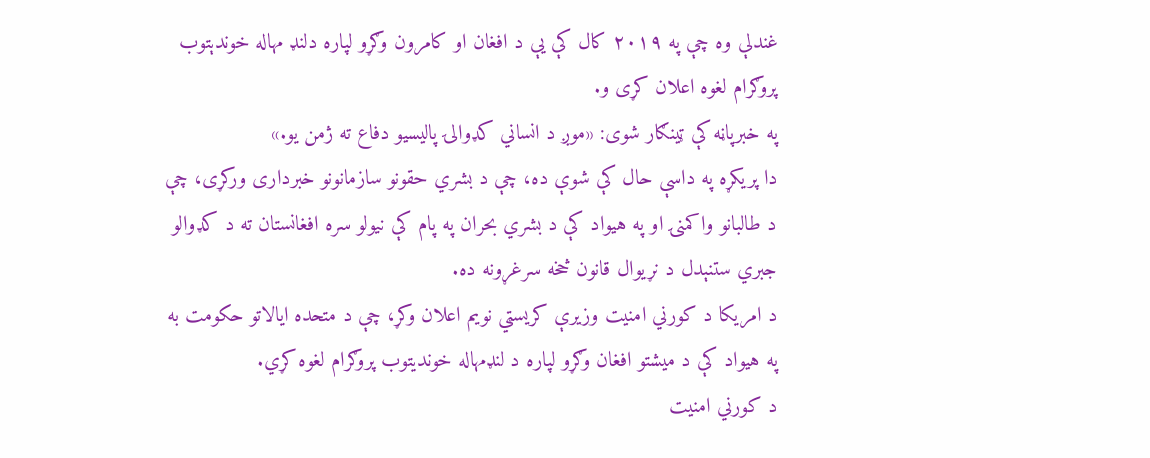غندلې وه چې په ۲۰۱۹ کال کې یې د افغان او کامرون وګړو لپاره دلنډ مهاله خوندېتوب پروګرام لغوه اعلان کړی و.
په خبرپاڼه کې ټینګار شوی: «موږ د انساني کډوالۍ پالیسیو دفاع ته ژمن یو.»
دا پریکړه په داسې حال کې شوې ده، چې د بشري حقونو سازمانونو خبرداری ورکړی، چې د طالبانو واکمنۍ او په هیواد کې د بشري بحران په پام کې نیولو سره افغانستان ته د کډوالو جبري ستنېدل د نړیوال قانون څخه سرغړونه ده.
د امریکا د کورني امنیت وزیرې کریسټي نویم اعلان وکړ، چې د متحده ایالاتو حکومت به په هیواد کې د میشتو افغان وګړو لپاره د لنډمهاله خوندیتوب پروګرام لغوه کړي.
د کورني امنیت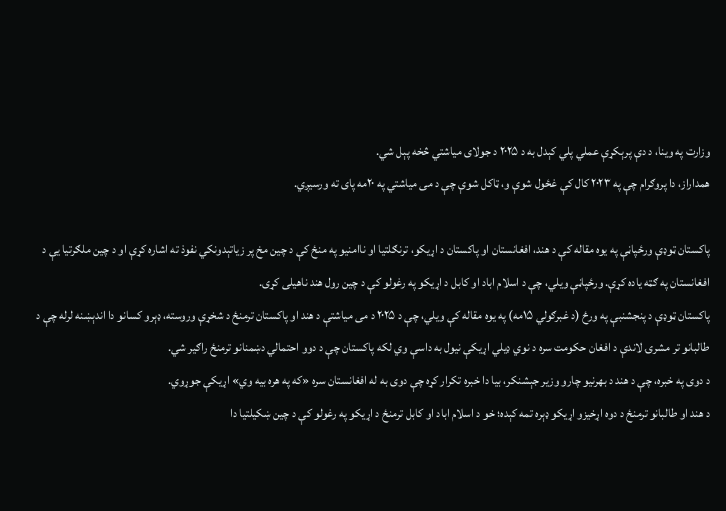وزارت په وینا، د دې پرېکړې عملي پلي کېدل به د ۲۰۲۵ د جولای مياشتي څخه پېل شي.
همداراز، دا پروګرام چې په ۲۰۲۳ کال کې غځول شوې و، ټاکل شوې چې د می میاشتي په ۲۰مه پای ته ورسيږي.

پاکستان ټوډې ورځپاڼې په یوه مقاله کې د هند، افغانستان او پاکستان د اړیکو، ترنګلتیا او ناامنيو په منځ کې د چين مخ پر زياتېدونکي نفوذ ته اشاره کړې او د چين ملګرتيا يې د افغانستان په ګټه یاده کړې. ورځپاڼې ويلي، چې د اسلام اباد او کابل د اړیکو په رغولو کې د چين رول هند ناهیلی کړی.
پاکستان ټوډې د پنجشنبې په ورځ (د غبرګولي ۱۵مه) په یوه مقاله کې ویلي، چې د ۲۰۲۵ د می میاشتې د هند او پاکستان ترمنځ د شخړې وروسته، ډېرو کسانو دا اندېښنه لرله چې د طالبانو تر مشرۍ لاندې د افغان حکومت سره د نوي ډیلي اړیکې نیول به داسې وي لکه پاکستان چې د دوو احتمالي دښمنانو ترمنځ راګیر شي.
د دوی په خبره، چې د هند د بهرنیو چارو وزیر جېشنکر، بیا دا خبره تکرار کړه چې دوی به له افغانستان سره «که په هره بیه وي» اړیکې جوړوي.
د هند او طالبانو ترمنځ د دوه اړخيزو اړیکو ډېره تمه کېده؛ خو د اسلام اباد او کابل ترمنځ د اړیکو په رغولو کې د چين ښکيلتيا دا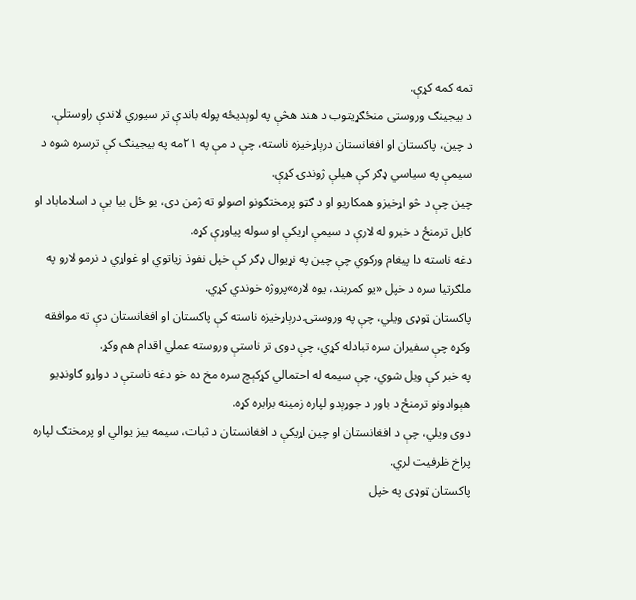تمه کمه کړې.
د بیجینګ وروستی منځګړیتوب د هند هڅې په لوېدیځه پوله باندې تر سیوري لاندې راوستلې.
د چین، پاکستان او افغانستان درېاړخیزه ناسته، چې د مې په ۲۱مه په بیجینګ کې ترسره شوه د سیمې په سیاسي ډګر کې هیلې ژوندۍ کړې.
چین چې د څو اړخیزو همکاریو او د ګټو پرمختګونو اصولو ته ژمن دی، یو ځل بیا یې د اسلاماباد او کابل ترمنځ د خبرو له لارې د سیمې اړيکې او سوله پياوړې کړه.
دغه ناسته دا پیغام ورکوي چې چین په نړیوال ډګر کې خپل نفوذ زیاتوي او غواړي د نرمو لارو په ملګرتیا سره د خپل «یو کمربند، یوه لاره»پروژه خوندي کړي.
پاکستان ټوډی ويلي، چې په وروستۍ درېاړخیزه ناسته کې پاکستان او افغانستان دې ته موافقه وکړه چې سفیران سره تبادله کړي، چې دوی تر ناستې وروسته عملي اقدام هم وکړ.
په خبر کې ویل شوي، چې سیمه له احتمالي کړکېچ سره مخ ده خو دغه ناستې د دواړو ګاونډیو هېوادونو ترمنځ د باور د جوړېدو لپاره زمینه برابره کړه.
دوی ویلي، چې د افغانستان او چين اړيکې د افغانستان د ثبات، سیمه ييز یوالي او پرمختګ لپاره پراخ ظرفیت لري.
پاکستان ټوډی په خپل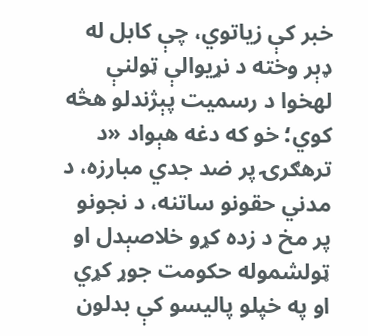خبر کې زياتوي، چې کابل له ډېر وخته د نړیوالې ټولنې لهخوا د رسمیت پېژندلو هڅه کوي؛ خو که دغه هېواد «د ترهګرۍ پر ضد جدي مبارزه، د مدني حقونو ساتنه، د نجونو پر مخ د زده کړو خلاصېدل او ټولشموله حکومت جوړ کړي او په خپلو پاليسو کې بدلون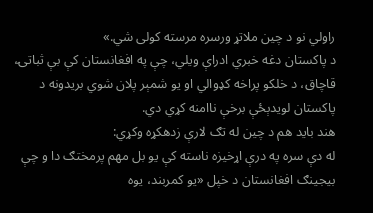راولي نو د چين ملاتړ ورسره مرسته کولی شي.»
د پاکستان دغه خبري ادراې ویلي، چې په افغانستان کې بې ثباتۍ، قاچاق، د خلکو پراخه کډوالي او یو شمېر پلان شوي بریدونه د پاکستان لويدېځې برخې ناامنه کړي دي.
هند باید هم د چین له تګ لارې زدهکړه وکړي:
له دې سره په درې اړخیزه ناسته کې یو بل مهم پرمختګ دا و چې بیجینګ افغانستان د خپل «یو کمربند، یوه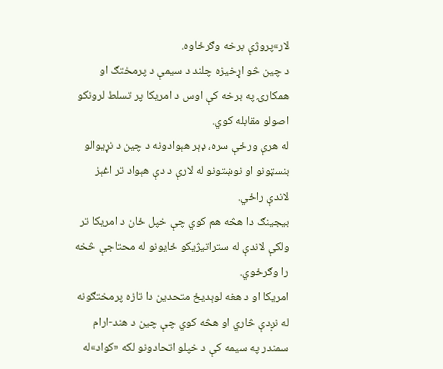لار»پروژې برخه وګرځاوه.
د چین څو اړخیزه چلند د سیمې د پرمختګ او همکارۍ په برخه کې اوس د امریکا پر تسلط لرونکو اصولو مقابله کوي.
له هرې ورځې سره، ډېر هېوادونه د چین د نړیوالو بنسټونو او نوښتونو له لارې د دې هېواد تر اغېز لاندې راځي.
بیجینګ دا هڅه هم کوي چې خپل ځان د امریکا تر ولکې لاندې له ستراتیژیکو ځایونو له محتاجې څخه را وګرځوي.
امریکا او د هغه لوېدیځ متحدین دا تازه پرمختګونه له نږدې څاري او هڅه کوي چې چین د هند-ارام سمندر په سیمه کې د خپلو اتحادونو لکه «کواد»له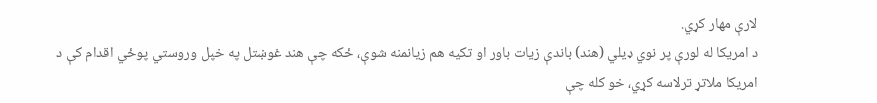لارې مهار کړي.
د امریکا له لورې پر نوي ډیلي (هند) باندې زیات باور او تکیه هم زیانمنه شوې، ځکه چې هند غوښتل په خپل وروستي پوځي اقدام کې د امریکا ملاتړ ترلاسه کړي، خو کله چې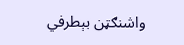واشنګټن بېطرفي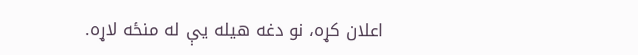اعلان کړه، نو دغه هیله یې له منځه لاړه.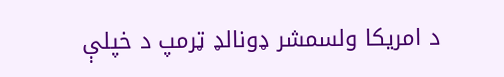د امریکا ولسمشر ډونالډ ټرمپ د خپلې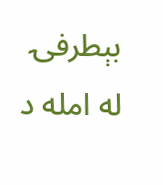بېطرفۍ له امله د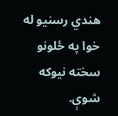هندي رسنیو له خوا په ځلونو سخته نیوکه شوې.